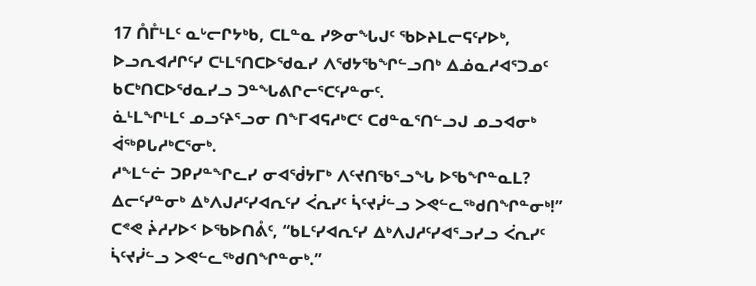17 ᑍᒤᒻᒪᑦ ᓇᒡᓕᒋᔭᒃᑲ, ᑕᒪᓐᓇ ᓯᕗᓂᖓᒍᑦ ᖃᐅᔨᒪᓕᕋᑦᓯᐅᒃ, ᐅᓗᕆᐊᓱᒋᑦᓯ ᑕᒻᒪᕐᑎᑕᐅᖁᓇᓯ ᐱᖁᔭᖃᖏᓪᓗᑎᒃ ᐃᓅᓇᓱᐊᕐᑐᓄᑦ ᑲᑕᒃᑎᑕᐅᖁᓇᓯᓗ ᑐᓐᖓᕕᒋᓕᕐᑕᑦᓯᓐᓂᑦ.
ᓈᒻᒪᖏᒻᒪᑦ ᓄᓗᑦᔨᕐᓗᓂ ᑎᖕᒥᐊᕋᓱᒃᑕᑦ ᑕᑯᓐᓇᕐᑎᓪᓗᒍ ᓄᓗᐊᓂᒃ ᐋᖅᑭᒐᓱᒃᑕᕐᓂᒃ.
ᓱᖕᒪᓪᓖ ᑐᑭᓯᓐᖏᓚᓯ ᓂᐊᖂᔭᒥᒃ ᐱᑦᔪᑎᖃᕐᓗᖓ ᐅᖃᖏᓐᓇᒪ? ᐃᓕᑦᓯᓐᓂᒃ ᐃᒃᐱᒍᓱᑦᓯᐊᕆᑦᓯ ᐹᕆᓯᑦ ᓵᑦᔪᓰᓪᓗ ᐳᕙᓪᓚᖅᑯᑎᖏᓐᓂᒃ!”
ᑕᕝᕙ ᔩᓱᓯᐅᑉ ᐅᖃᐅᑎᕔᑦ, “ᑲᒪᑦᓯᐊᕆᑦᓯ ᐃᒃᐱᒍᓱᑦᓯᐊᕐᓗᓯᓗ ᐹᕆᓯᑦ ᓵᑦᔪᓰᓪᓗ ᐳᕙᓪᓚᖅᑯᑎᖏᓐᓂᒃ.”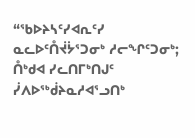“ᖃᐅᔨᓴᑦᓯᐊᕆᑦᓯ ᓇᓚᐅᑦᑍᔫᔮᕐᑐᓂᒃ ᓱᓕᖏᑦᑐᓂᒃ; ᑍᒃᑯᐊ ᓯᓚᑎᒥᒃᑎᒍᑦ ᓰᐱᐅᖅᑰᔨᓇᓱᐊᕐᓗᑎᒃ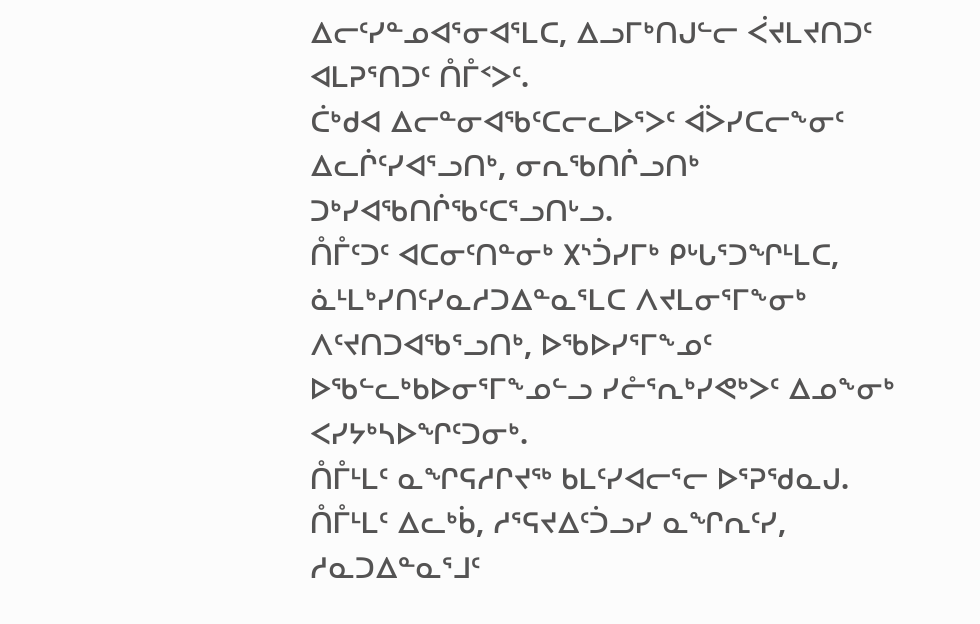ᐃᓕᑦᓯᓐᓄᐊᕐᓂᐊᕐᒪᑕ, ᐃᓗᒥᒃᑎᒍᓪᓕ ᐹᔪᒪᔪᑎᑐᑦ ᐊᒪᕈᕐᑎᑐᑦ ᑍᒤᑉᐳᑦ.
ᑖᒃᑯᐊ ᐃᓕᓐᓂᐊᖃᑦᑕᓕᓚᐅᕐᐳᑦ ᐋᐴᓯᑕᓕᖕᓂᑦ ᐃᓚᒌᑦᓯᐊᕐᓗᑎᒃ, ᓂᕆᖃᑎᒌᓗᑎᒃ ᑐᒃᓯᐊᖃᑎᒌᖃᑦᑕᕐᓗᑎᒡᓗ.
ᑍᒤᑦᑐᑦ ᐊᑕᓂᑦᑎᓐᓂᒃ ᙭ᔅᑑᓯᒥᒃ ᑭᒡᒐᕐᑐᖏᒻᒪᑕ, ᓈᒻᒪᒃᓯᑎᑦᓯᓇᓱᑐᐃᓐᓇᕐᒪᑕ ᐱᔪᒪᓂᕐᒥᖕᓂᒃ ᐱᑦᔪᑎᑐᐊᖃᕐᓗᑎᒃ, ᐅᖃᐅᓯᕐᒥᖕᓄᑦ ᐅᖃᓪᓚᒃᑲᐅᓂᕐᒥᖕᓄᓪᓗ ᓯᓔᕐᕆᒃᓯᕙᒃᐳᑦ ᐃᓄᖕᓂᒃ ᐸᓯᔭᒃᓴᐅᖏᑦᑐᓂᒃ.
ᑍᒤᒻᒪᑦ ᓇᖏᕋᓱᒋᔪᖅ ᑲᒪᑦᓯᐊᓕᕐᓕ ᐅᕐᕈᖁᓇᒍ.
ᑍᒤᒻᒪᑦ ᐃᓚᒃᑳ, ᓱᕐᕋᔪᐃᑦᑑᓗᓯ ᓇᖏᕆᑦᓯ, ᓱᓇᑐᐃᓐᓇᕐᒧᑦ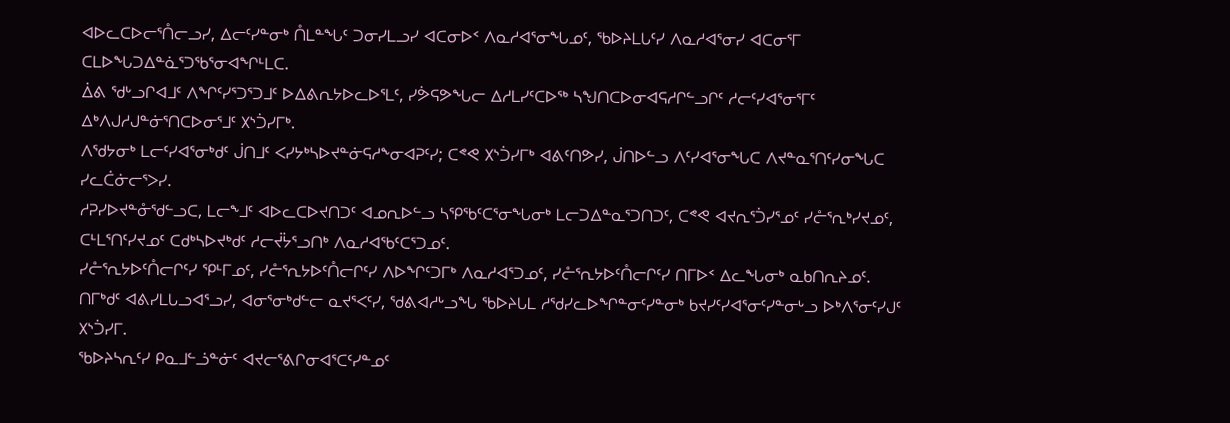ᐊᐅᓚᑕᐅᓕᕐᑍᓕᓗᓯ, ᐃᓕᑦᓯᓐᓂᒃ ᑍᒪᓐᖓᑦ ᑐᓂᓯᒪᓗᓯ ᐊᑕᓂᐅᑉ ᐱᓇᓱᐊᕐᓂᖓᓄᑦ, ᖃᐅᔨᒪᒐᑦᓯ ᐱᓇᓱᐊᕐᓂᓯ ᐊᑕᓂᕐᒥ ᑕᒪᐅᖓᑐᐃᓐᓈᕐᑐᖃᕐᓂᐊᖏᒻᒪᑕ.
ᐄᕕ ᖁᒡᓗᒋᐊᒧᑦ ᐱᖏᑦᓯᕐᑐᕐᑐᒧᑦ ᐅᐃᕕᕆᔭᐅᓚᐅᕐᒪᑦ, ᓯᕘᕋᕗᖓᓕ ᐃᓱᒪᓯᑦᑕᐅᖅ ᓴᖑᑎᑕᐅᓂᐊᕋᓱᒋᓪᓗᒋᑦ ᓱᓕᑦᓯᐊᕐᓂᕐᒥᑦ ᐃᒃᐱᒍᓱᒍᓐᓃᕐᑎᑕᐅᓂᕐᒧᑦ ᙭ᔅᑑᓯᒥᒃ.
ᐱᖁᔭᓂᒃ ᒪᓕᑦᓯᐊᕐᓂᒃᑯᑦ ᒎᑎᒧᑦ ᐸᓯᔭᒃᓴᐅᔪᓐᓃᕋᓱᖕᓂᐊᕈᑦᓯ; ᑕᕝᕙ ᙭ᔅᑑᓯᒥᒃ ᐊᕕᑦᑎᕗᓯ, ᒎᑎᐅᓪᓗ ᐱᑦᓯᐊᕐᓂᖓᑕ ᐱᔪᓐᓇᕐᑎᑦᓯᓂᖓᑕ ᓯᓚᑖᓃᓕᕐᐳᓯ.
ᓱᕈᓯᐅᔪᓐᓁᖁᓪᓗᑕ, ᒪᓕᖕᒧᑦ ᐊᐅᓚᑕᐅᔪᑎᑐᑦ ᐊᓄᕆᐅᓪᓗ ᓴᕿᖃᑦᑕᕐᓂᖓᓂᒃ ᒪᓕᑐᐃᓐᓇᕐᑐᑎᑐᑦ, ᑕᕝᕙ ᐊᔪᕆᕐᑑᓯᕐᓄᑦ ᓯᓔᕐᕆᒃᓯᔪᓄᑦ, ᑕᒻᒪᕐᑎᑦᓯᔪᓄᑦ ᑕᑯᒃᓴᐅᔪᒃᑯᑦ ᓱᓕᔫᔮᕐᓗᑎᒃ ᐱᓇᓱᐊᖃᑦᑕᕐᑐᓄᑦ.
ᓯᓔᕐᕆᔭᐅᑦᑍᓕᒋᑦᓯ ᕿᒻᒥᓄᑦ, ᓯᓔᕐᕆᔭᐅᑦᑍᓕᒋᑦᓯ ᐱᐅᖏᑦᑐᒥᒃ ᐱᓇᓱᐊᕐᑐᓄᑦ, ᓯᓔᕐᕆᔭᐅᑦᑍᓕᒋᑦᓯ ᑎᒥᐅᑉ ᐃᓚᖓᓂᒃ ᓇᑲᑎᕆᔨᓄᑦ.
ᑎᒥᒃᑯᑦ ᐊᕕᓯᒪᒐᓗᐊᕐᓗᓯ, ᐊᓂᕐᓂᒃᑯᓪᓕ ᓇᔪᕐᐸᑦᓯ, ᖁᕕᐊᓱᒡᓗᖓ ᖃᐅᔨᒐᒪ ᓱᖁᓯᓚᐅᖏᓐᓂᑦᓯᓐᓂᒃ ᑲᔪᓯᑦᓯᐊᕐᓂᑦᓯᓐᓂᒡᓗ ᐅᒃᐱᕐᓂᑦᓯᒍᑦ ᙭ᔅᑑᓯᒥ.
ᖃᐅᔨᓴᕆᑦᓯ ᑭᓇᒧᓪᓘᓐᓃᑦ ᐊᔪᓕᕐᕕᒋᓂᐊᕐᑕᑦᓯᓐᓄᑦ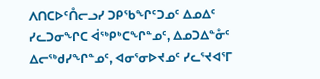ᐱᑎᑕᐅᑦᑍᓕᓗᓯ ᑐᑭᖃᖏᑦᑐᓄᑦ ᐃᓄᐃᑦ ᓯᓚᑐᓂᖏᑕ ᐋᖅᑭᒃᑕᖏᓐᓄᑦ, ᐃᓄᑐᐃᓐᓁᑦ ᐃᓕᖅᑯᓯᖏᓐᓄᑦ, ᐊᓂᕐᓂᐅᔪᓄᑦ ᓯᓚᕐᔪᐊᕐᒥ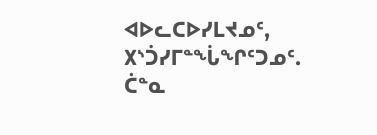ᐊᐅᓚᑕᐅᓯᒪᔪᓄᑦ, ᙭ᔅᑑᓯᒥᓐᖔᖏᑦᑐᓄᑦ.
ᑖᓐᓇ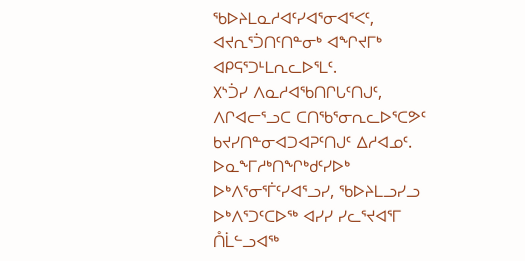ᖃᐅᔨᒪᓇᓱᐊᑦᓯᐊᕐᓂᐊᕐᐸᑦ, ᐊᔪᕆᕐᑑᑎᑦᑎᓐᓂᒃ ᐊᖏᔪᒥᒃ ᐊᑭᕋᕐᑐᒻᒪᕆᓚᐅᕐᒪᑦ.
᙭ᔅᑑᓯ ᐱᓇᓱᐊᖃᑎᒋᒐᑦᑎᒍᑦ, ᐱᒋᐊᓕᕐᓗᑕ ᑕᑎᖃᕐᓂᕆᓚᐅᕐᑕᕗᑦ ᑲᔪᓯᑎᓐᓂᐊᑐᐊᕈᑦᑎᒍᑦ ᐃᓱᐊᓄᑦ.
ᐅᓇᖕᒥᓱᒃᑎᖏᒃᑯᑦᓯᐅᒃ ᐅᒃᐱᕐᓂᕐᒦᑦᓯᐊᕐᓗᓯ, ᖃᐅᔨᒪᓗᓯᓗ ᐅᒃᐱᕐᑐᑦᑕᐅᖅ ᐊᓯᓯ ᓯᓚᕐᔪᐊᕐᒥ ᑍᒫᓪᓗᐊᖅ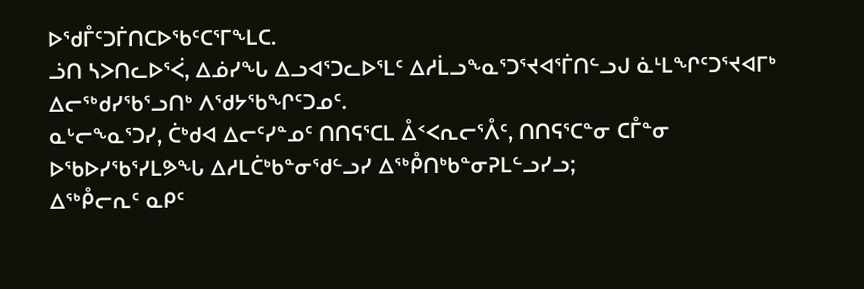ᐅᖁᒤᑦᑐᒦᑎᑕᐅᖃᑦᑕᕐᒥᖕᒪᑕ.
ᓘᑎ ᓴᐳᑎᓚᐅᕐᐹ, ᐃᓅᓯᖓ ᐃᓗᐊᕐᑐᓚᐅᕐᒪᑦ ᐃᓱᒫᓗᖕᓇᕐᑐᕐᔪᐊᕐᒦᑎᓪᓗᒍ ᓈᒻᒪᖏᑦᑐᕐᔪᐊᒥᒃ ᐃᓕᖅᑯᓯᖃᕐᓗᑎᒃ ᐱᖁᔭᖃᖏᑦᑐᓄᑦ.
ᓇᒡᓕᖕᓇᕐᑐᓯ, ᑖᒃᑯᐊ ᐃᓕᑦᓯᓐᓄᑦ ᑎᑎᕋᕐᑕᒪ ᐂᑉᐸᕆᓕᕐᐰᑦ, ᑎᑎᕋᕐᑕᓐᓂ ᑕᒤᓐᓂ ᐅᖃᐅᓯᖃᕐᓯᒪᕗᖓ ᐃᓱᒪᑖᒃᑲᓐᓂᖁᓪᓗᓯ ᐃᖅᑬᑎᒃᑲᓐᓂᕈᒪᓪᓗᓯᓗ;
ᐃᖅᑬᓕᕆᑦ ᓇᑭᑦ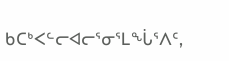ᑲᑕᒃᐸᓪᓕᐊᓕᕐᓂᕐᒪᖔᕐᐱᑦ,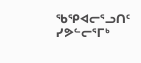ᖃᕿᐊᓕᕐᓗᑎᑦ ᓯᕗᓪᓕᕐᒥᒃ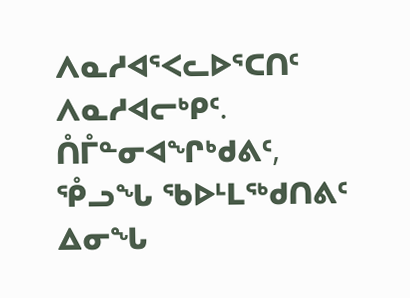ᐱᓇᓱᐊᕐᐸᓚᐅᕐᑕᑎᑦ ᐱᓇᓱᐊᓕᒃᑭᑦ. ᑍᒤᓐᓂᐊᖏᒃᑯᕕᑦ, ᕾᓗᖓ ᖃᐅᒻᒪᖅᑯᑎᕕᑦ ᐃᓂᖓ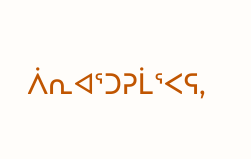ᐲᕆᐊᕐᑐᕈᒫᕐᐸᕋ,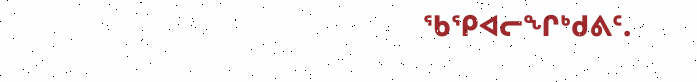ᖃᕿᐊᓕᖏᒃᑯᕕᑦ.